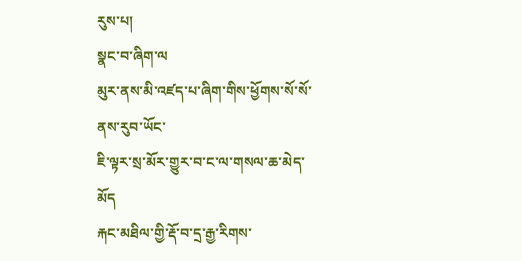རུས་པ།
སྣང་བ་ཞིག་ལ
མུར་ནས་མི་འཛད་པ་ཞིག་གིས་ཕྱོགས་སོ་སོ་ནས་རུབ་ཡོང་
ཇི་ལྟར་སྲ་མོར་གྱུར་བ་ང་ལ་གསལ་ཆ་མེད་མོད
རྐང་མཐིལ་གྱི་རྡོ་བ་དྲ་རྒྱ་རིགས་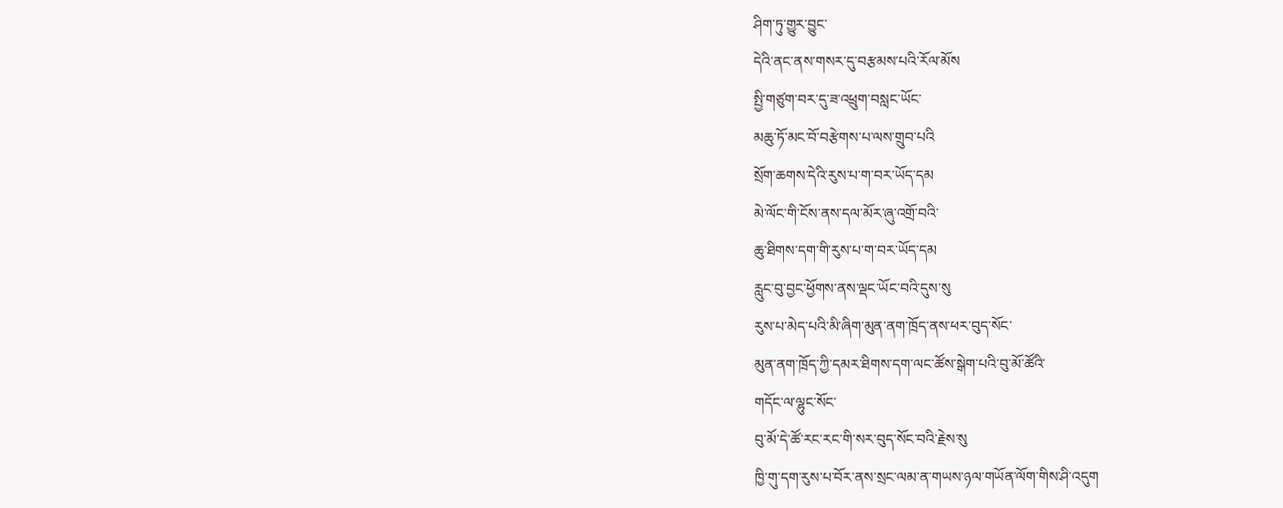ཤིག་ཏུ་གྱུར་བྱུང་
དེའི་ནང་ནས་གསར་དུ་བརྩམས་པའི་རོལ་མོས
སྤྱི་གཙུག་བར་དུ་ཟ་འཕྲུག་བསླང་ཡོང་
མཆུ་ཏོ་མང་བོ་བརྩེགས་པ་ལས་གྲུབ་པའི
སྲོག་ཆགས་དེའི་རུས་པ་ག་བར་ཡོད་དམ
མེ་ལོང་གི་ངོས་ནས་དལ་མོར་ཞུ་འགྲོ་བའི་
ཆུ་ཐིགས་དག་གི་རུས་པ་ག་བར་ཡོད་དམ
རླུང་བུ་བྱང་ཕྱོགས་ནས་ལྡང་ཡོང་བའི་དུས་སུ
རུས་པ་མེད་པའི་མི་ཞིག་མུན་ནག་ཁྲོད་ནས་ཕར་བུད་སོང་
མུན་ནག་ཁྲོད་ཀྱི་དམར་ཐིགས་དག་ལང་ཚོས་སྒེག་པའི་བུ་མོ་ཚོའི་
གདོང་ལ་ལྷུང་སོང་
བུ་མོ་དེ་ཚོ་རང་རང་གི་སར་བུད་སོང་བའི་རྗེས་སུ
ཁྱི་གུ་དག་རུས་པ་བོར་ནས་སྲང་ལམ་ན་གཡས་ཉལ་གཡོན་ལོག་གིས་ཤི་འདུག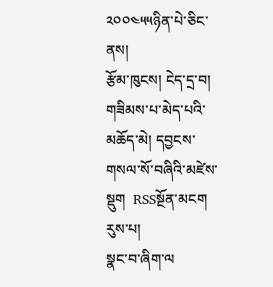༢༠༠༤༥༥ཉིན་པེ་ཅིང་ནས།
རྩོམ་ཁུངས། ངེད་དྲ་བ།
གཟིམས་པ་མེད་པའི་མཆོད་མེ། དབྱངས་གསལ་སོ་བཞིའི་མཛེས་སྡུག  RSSསྔོན་མངག
རུས་པ།
སྣང་བ་ཞིག་ལ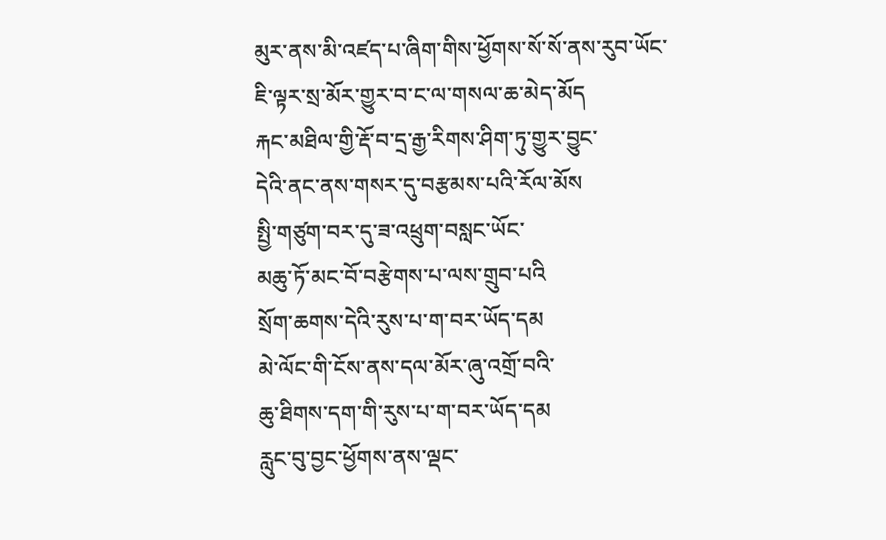མུར་ནས་མི་འཛད་པ་ཞིག་གིས་ཕྱོགས་སོ་སོ་ནས་རུབ་ཡོང་
ཇི་ལྟར་སྲ་མོར་གྱུར་བ་ང་ལ་གསལ་ཆ་མེད་མོད
རྐང་མཐིལ་གྱི་རྡོ་བ་དྲ་རྒྱ་རིགས་ཤིག་ཏུ་གྱུར་བྱུང་
དེའི་ནང་ནས་གསར་དུ་བརྩམས་པའི་རོལ་མོས
སྤྱི་གཙུག་བར་དུ་ཟ་འཕྲུག་བསླང་ཡོང་
མཆུ་ཏོ་མང་བོ་བརྩེགས་པ་ལས་གྲུབ་པའི
སྲོག་ཆགས་དེའི་རུས་པ་ག་བར་ཡོད་དམ
མེ་ལོང་གི་ངོས་ནས་དལ་མོར་ཞུ་འགྲོ་བའི་
ཆུ་ཐིགས་དག་གི་རུས་པ་ག་བར་ཡོད་དམ
རླུང་བུ་བྱང་ཕྱོགས་ནས་ལྡང་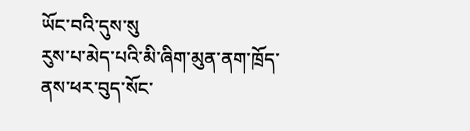ཡོང་བའི་དུས་སུ
རུས་པ་མེད་པའི་མི་ཞིག་མུན་ནག་ཁྲོད་ནས་ཕར་བུད་སོང་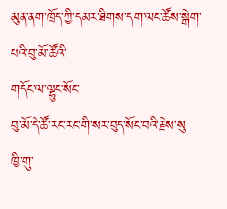མུན་ནག་ཁྲོད་ཀྱི་དམར་ཐིགས་དག་ལང་ཚོས་སྒེག་པའི་བུ་མོ་ཚོའི་
གདོང་ལ་ལྷུང་སོང་
བུ་མོ་དེ་ཚོ་རང་རང་གི་སར་བུད་སོང་བའི་རྗེས་སུ
ཁྱི་གུ་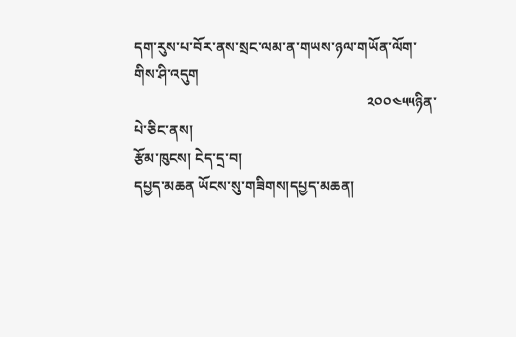དག་རུས་པ་བོར་ནས་སྲང་ལམ་ན་གཡས་ཉལ་གཡོན་ལོག་གིས་ཤི་འདུག
                                                                ༢༠༠༤༥༥ཉིན་པེ་ཅིང་ནས།
རྩོམ་ཁུངས། ངེད་དྲ་བ།
དཔྱད་མཆན ཡོངས་སུ་གཟིགས།དཔྱད་མཆན།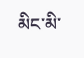མིང་མི་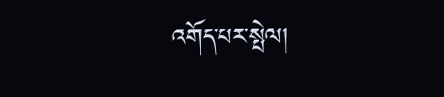འགོད་པར་སྤེལ།